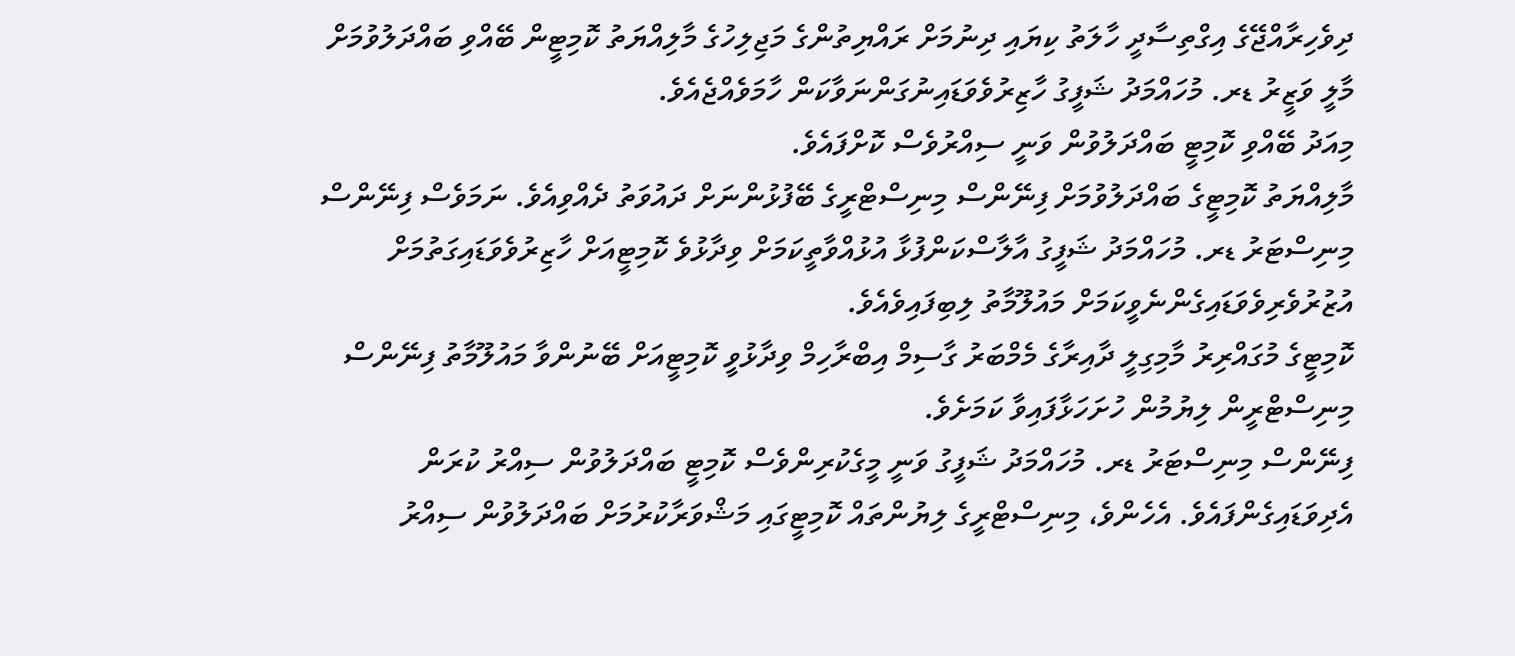ދިވެހިރާއްޖޭގެ އިގްތިސާދީ ހާލަތު ކިޔައި ދިނުމަށް ރައްޔިތުންގެ މަޖިލިހުގެ މާލިއްޔަތު ކޮމިޓީން ބޭއްވި ބައްދަލުވުމަށް މާލީ ވަޒީރު ޑރ. މުހައްމަދު ޝަފީގު ހާޒިރުވެވަޑައިނުގަންނަވާކަން ހާމަވެއްޖެއެވެ.
މިއަދު ބޭއްވި ކޮމިޓީ ބައްދަލުވުން ވަނީ ސިއްރުވެސް ކޮށްފައެވެ.
މާލިއްޔަތު ކޮމިޓީގެ ބައްދަލުވުމަށް ފިނޭންސް މިނިސްޓްރީގެ ބޭފުޅުންނަށް ދައުވަތު ދެއްވިއެވެ. ނަމަވެސް ފިނޭންސް މިނިސްޓަރު ޑރ. މުހައްމަދު ޝަފީގު އާލާސްކަންފުޅާ އުޅުއްވާތީކަމަށް ވިދާޅުވެ ކޮމިޓީއަށް ހާޒިރުވެވަޑައިގަތުމަށް އުޒުރުވެރިވެވަޑައިގެންނެވީކަމަށް މައުލޫމާތު ލިބިފައިވެއެވެ.
ކޮމިޓީގެ މުގައްރިރު މާމިގިލީ ދާއިރާގެ މެމްބަރު ގާސިމް އިބްރާހިމް ވިދާޅުވީ ކޮމިޓީއަށް ބޭނުންވާ މައުލޫމާތު ފިނޭންސް މިނިސްޓްރީން ލިޔުމުން ހުށަހަޅާފައިވާ ކަމަށެވެ.
ފިނޭންސް މިނިސްޓަރު ޑރ. މުހައްމަދު ޝަފީގު ވަނީ މީގެކުރިންވެސް ކޮމިޓީ ބައްދަލުވުން ސިއްރު ކުރަން އެދިވަޑައިގެންފައެވެ. އެހެންވެ، މިނިސްޓްރީގެ ލިޔުންތައް ކޮމިޓީގައި މަޝްވަރާކުރުމަށް ބައްދަލުވުން ސިއްރު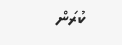ކުރަން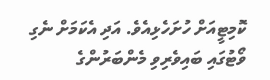ކޮމިޓީއަށް ހުށަހެޅިއެވެ. އަދި އެކަމަށް ނެގި ވޯޓުގައި ބައިވެރިވި މެންބަރުންގެ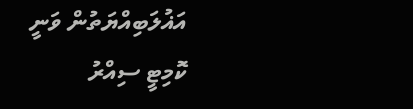އަޣުލަބިއްޔަތުން ވަނީ ކޮމިޓީ ސިއްރު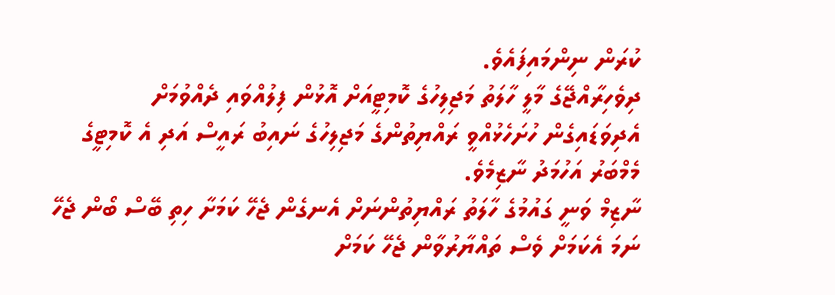ކުރަން ނިންމައިފައެވެ.
ދިވެހިރާއްޖޭގެ މާލީ ހާލަތު މަޖިލިހުގެ ކޮމިޓީއަށް އޮޅުން ފިލުއްވައި ދެއްވުމަށް އެދިވަޑައިގެން ހުށަހެޅުއްވީ ރައްޔިތުންގެ މަޖިލިހުގެ ނައިބު ރައީސް އަދި އެ ކޮމިޓީގެ މެމްބަރު އަހުމަދު ނާޒިމެވެ.
ނާޒިމް ވަނީ ގައުމުގެ ހާލަތު ރައްޔިތުންނަށް އެނގެން ޖެހޭ ކަމަށާ ހިތި ބޭސް ބޯން ޖެހޭ ނަމަ އެކަމަށް ވެސް ތައްޔާރުވާން ޖެހޭ ކަމަށް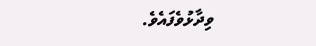ވިދާޅުވެފައެވެ.